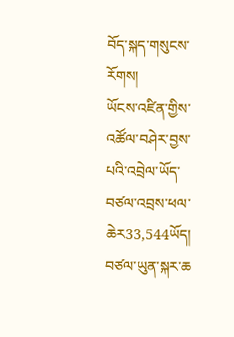བོད་སྐད་གསུངས་རོགས།
ཡོངས་འཛིན་གྱིས་འཚོལ་བཤེར་བྱས་པའི་འབྲེལ་ཡོད་བཙལ་འབྲས་ཕལ་ཆེར33,544ཡོད། བཙལ་ཡུན་སྐར་ཆ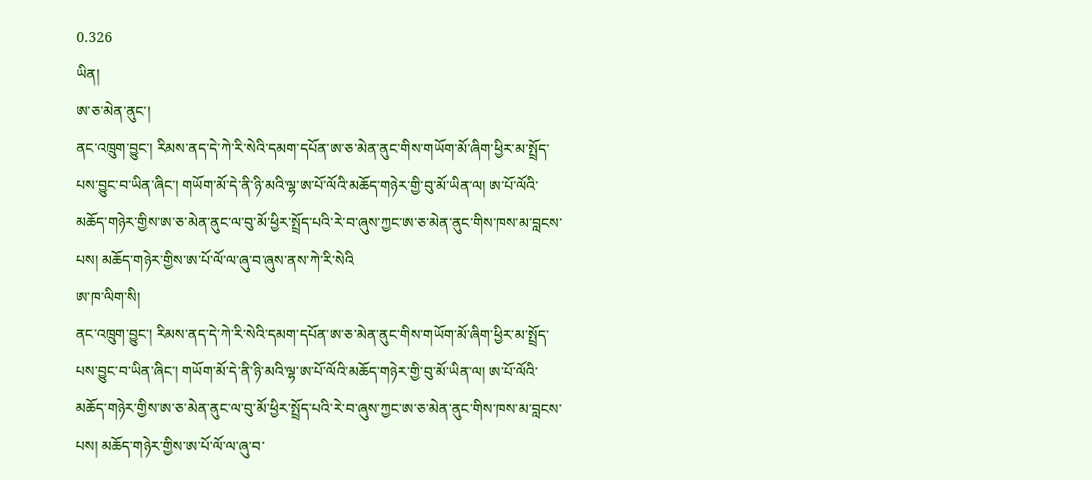0.326
ཡིན།
ཨ་ཅ་མེན་ནུང་།
ནང་འཁྲུག་བྱུང་། རིམས་ནད་དེ་ཀེ་རི་སེའི་དམག་དཔོན་ཨ་ཅ་མེན་ནུང་གིས་གཡོག་མོ་ཞིག་ཕྱིར་མ་སྤྲོད་པས་བྱུང་བ་ཡིན་ཞིང་། གཡོག་མོ་དེ་ནི་ཉི་མའི་ལྷ་ཨ་པོ་ལོའི་མཆོད་གཉེར་གྱི་བུ་མོ་ཡིན་ལ། ཨ་པོ་ལོའི་མཆོད་གཉེར་གྱིས་ཨ་ཅ་མེན་ནུང་ལ་བུ་མོ་ཕྱིར་སྤྲོད་པའི་རེ་བ་ཞུས་ཀྱང་ཨ་ཅ་མེན་ནུང་གིས་ཁས་མ་བླངས་པས། མཆོད་གཉེར་གྱིས་ཨ་པོ་ལོ་ལ་ཞུ་བ་ཞུས་ནས་ཀེ་རི་སེའི
ཨ་ཁ་ལིག་སི།
ནང་འཁྲུག་བྱུང་། རིམས་ནད་དེ་ཀེ་རི་སེའི་དམག་དཔོན་ཨ་ཅ་མེན་ནུང་གིས་གཡོག་མོ་ཞིག་ཕྱིར་མ་སྤྲོད་པས་བྱུང་བ་ཡིན་ཞིང་། གཡོག་མོ་དེ་ནི་ཉི་མའི་ལྷ་ཨ་པོ་ལོའི་མཆོད་གཉེར་གྱི་བུ་མོ་ཡིན་ལ། ཨ་པོ་ལོའི་མཆོད་གཉེར་གྱིས་ཨ་ཅ་མེན་ནུང་ལ་བུ་མོ་ཕྱིར་སྤྲོད་པའི་རེ་བ་ཞུས་ཀྱང་ཨ་ཅ་མེན་ནུང་གིས་ཁས་མ་བླངས་པས། མཆོད་གཉེར་གྱིས་ཨ་པོ་ལོ་ལ་ཞུ་བ་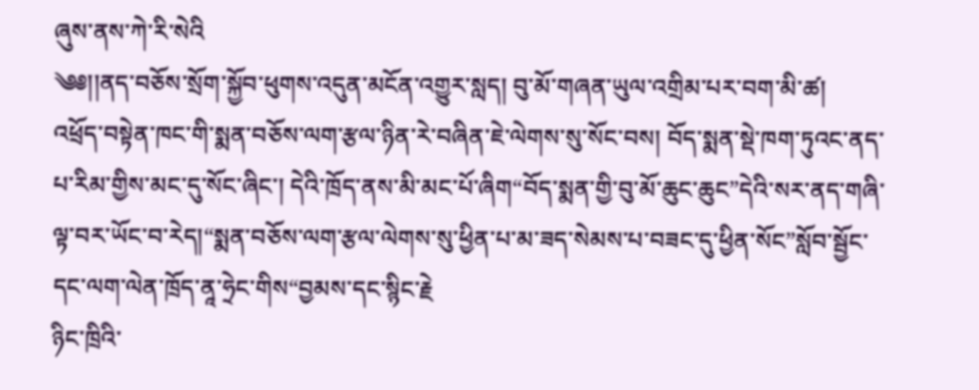ཞུས་ནས་ཀེ་རི་སེའི
༄༅།།ནད་བཅོས་སྲོག་སྐྱོབ་ཕུགས་འདུན་མངོན་འགྱུར་སླད། བུ་མོ་གཞན་ཡུལ་འགྲིམ་པར་བག་མི་ཚ།
འཕྲོད་བསྟེན་ཁང་གི་སྨན་བཅོས་ལག་རྩལ་ཉིན་རེ་བཞིན་ཇེ་ལེགས་སུ་སོང་བས། བོད་སྨན་སྡེ་ཁག་ཏུའང་ནད་པ་རིམ་གྱིས་མང་དུ་སོང་ཞིང་། དེའི་ཁྲོད་ནས་མི་མང་པོ་ཞིག“བོད་སྨན་གྱི་བུ་མོ་ཆུང་ཆུང”དེའི་སར་ནད་གཞི་ལྟ་བར་ཡོང་བ་རེད།“སྨན་བཅོས་ལག་རྩལ་ལེགས་སུ་ཕྱིན་པ་མ་ཟད་སེམས་པ་བཟང་དུ་ཕྱིན་སོང”སློབ་སྦྱོང་དང་ལག་ལེན་ཁྲོད་ནཱ་ཧྲེང་གིས“བྱམས་དང་སྙིང་རྗེ
ཉིང་ཁྲིའི་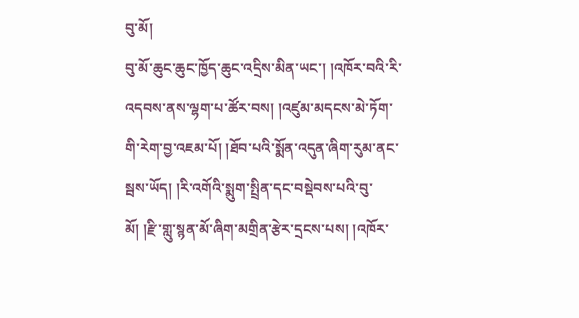བུ་མོ།
བུ་མོ་ཆུང་ཆུང་ཁྱོད་ཆུང་འདྲིས་མིན་ཡང་། །འཁོར་བའི་རི་འདབས་ནས་ལྷག་པ་ཚོར་བས། །འཛུམ་མདངས་མེ་ཏོག་གི་རེག་བྱ་འཇམ་པོ། །ཐོབ་པའི་སྨོན་འདུན་ཞིག་རུམ་ནང་སྦས་ཡོད། །རི་འགོའི་སྨུག་སྤྲིན་དང་བསྡེབས་པའི་བུ་མོ། །རྫི་གླུ་སྙན་མོ་ཞིག་མགྲིན་རྩེར་དྲངས་པས། །འཁོར་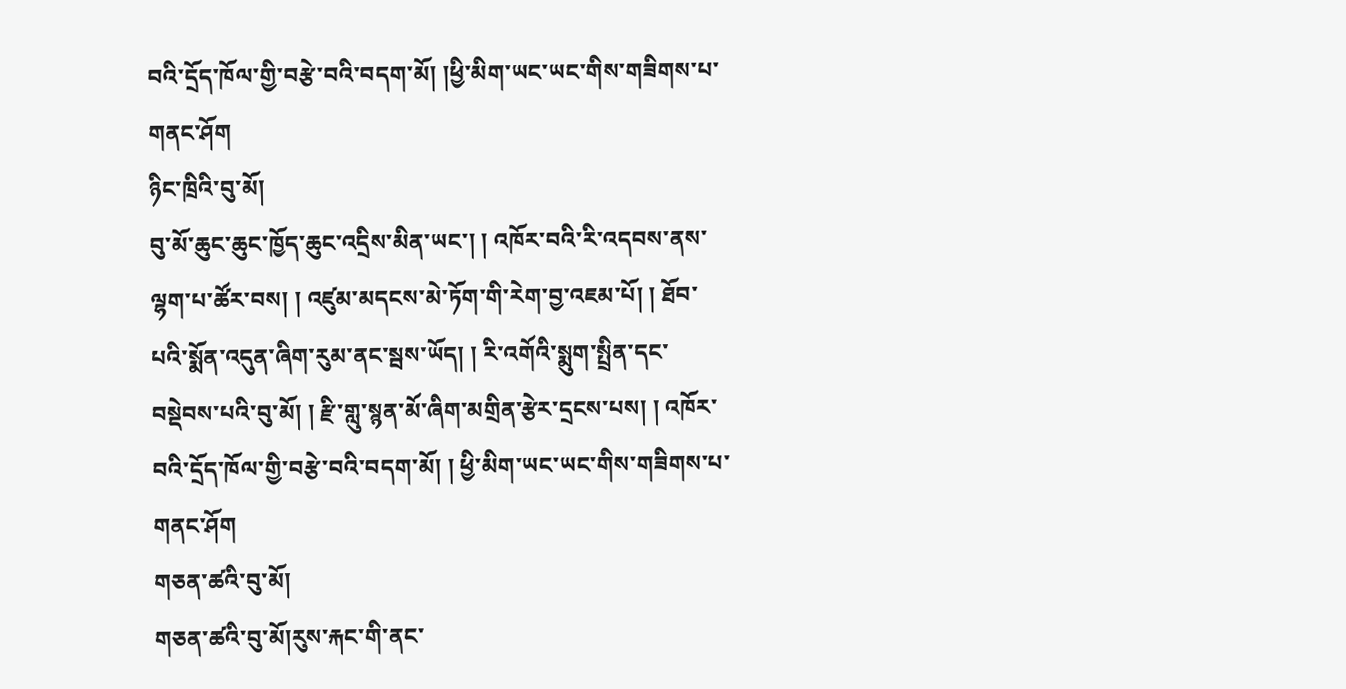བའི་དྲོད་ཁོལ་གྱི་བརྩེ་བའི་བདག་མོ། །ཕྱི་མིག་ཡང་ཡང་གིས་གཟིགས་པ་གནང་ཤོག
ཉིང་ཁྲིའི་བུ་མོ།
བུ་མོ་ཆུང་ཆུང་ཁྱོད་ཆུང་འདྲིས་མིན་ཡང་། ། འཁོར་བའི་རི་འདབས་ནས་ལྷག་པ་ཚོར་བས། ། འཛུམ་མདངས་མེ་ཏོག་གི་རེག་བྱ་འཇམ་པོ། ། ཐོབ་པའི་སྨོན་འདུན་ཞིག་རུམ་ནང་སྦས་ཡོད། ། རི་འགོའི་སྨུག་སྤྲིན་དང་བསྡེབས་པའི་བུ་མོ། ། རྫི་གླུ་སྙན་མོ་ཞིག་མགྲིན་རྩེར་དྲངས་པས། ། འཁོར་བའི་དྲོད་ཁོལ་གྱི་བརྩེ་བའི་བདག་མོ། ། ཕྱི་མིག་ཡང་ཡང་གིས་གཟིགས་པ་གནང་ཤོག
གཅན་ཚའི་བུ་མོ།
གཅན་ཚའི་བུ་མོ།རུས་རྐང་གི་ནང་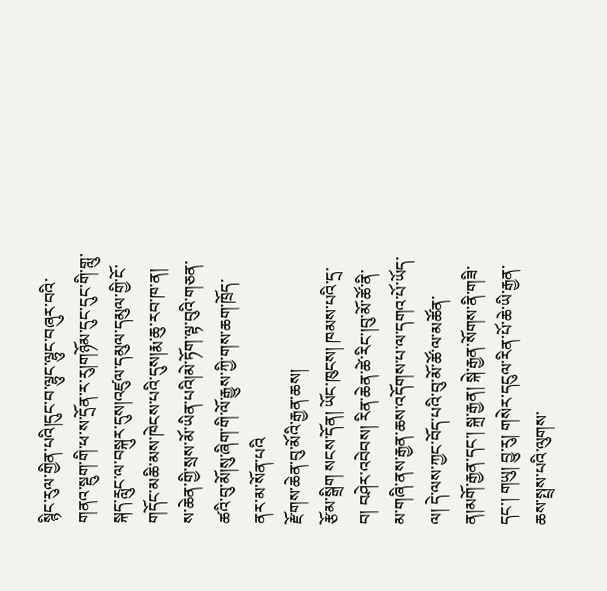སྙིང་རུལ་གྱིན་པའི།དུང་བ་ལྷུང་ལྷུང་བཞུར་བའི་གནའ་སྡུག་གི་ཕ་ས་དྲོན་ར་རུ།གཉོམ་དུང་དུང་གི་གླུ་སྐད་རླུང་ལ་བསྐུར་དུས།འཛུལ་དམུལ་དམུལ་གྱི་ངོ་གདོང་མཆི་མས་ཁེངས་པའི་དུས།རྨ་ཆུ་རབ་ཁ་ན། ས་ཆེན་གྱི་སྲས་མོ་ཡིན་པའི།མེ་ཏོག་ལྟ་བུའི་གཅན་ཚའི་བུ་མོ།སུ་ཞིག་གི་ལོ་རྒྱུས་ཀྱི་གས་ཆག་ཁྲོད་ནར་མ་སོན་པའི
རྫོགས་ཆེན་བུ་མོའི་རྒྱན་ཆས།
རྩོམ་སྒྲིག སངས་དོན། ཡོང་ཁུངས། ཁམས་པའི་དྲ་བ། བཤེར་འབེབས། རིན་ཆེན་ཚེ་རིང་།བུ་མོ་ཚོ་ནི་མ་གཞི་ནས་རྒྱན་ཆས་འདོགས་པ་ལ་དགའ་པོ་ཡོད་ལ། དེ་ལས་ཀྱང་བོད་པའི་བུ་མོ་ཚོ་ལ་མཚོན་ན།མགོ་རྒྱན་དང་། སྐྲ་རྒྱན། སྐེ་རྒྱན་སོགས་ནི་གཟི་དང་། གཡུ། བྱུ་རུ། གསེར་དངུལ་རིན་པོ་ཆེ་ཡི་རྒྱན་ཆས་སྤྲས་པའི་ལུགས་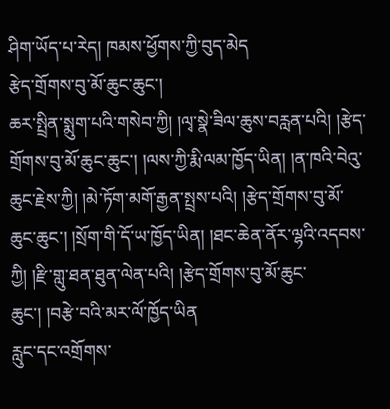ཤིག་ཡོད་པ་རེད། ཁམས་ཕྱོགས་ཀྱི་བུད་མེད
རྩེད་གྲོགས་བུ་མོ་ཆུང་ཆུང་།
ཆར་སྤྲིན་སྨུག་པའི་གསེབ་ཀྱི། །ལྭ་སྣེ་ཟིལ་ཆུས་བརླན་པའི། །རྩེད་གྲོགས་བུ་མོ་ཆུང་ཆུང་། །ལས་ཀྱི་རྨི་ལམ་ཁྱོད་ཡིན། །ན་ཁའི་བེའུ་ཆུང་རྗེས་ཀྱི། །མེ་ཏོག་མགོ་རྒྱན་སྤྲས་པའི། །རྩེད་གྲོགས་བུ་མོ་ཆུང་ཆུང་། །སྲོག་གི་དོ་ཡ་ཁྱོད་ཡིན། །ཐང་ཆེན་ནོར་ལྷའི་འདབས་ཀྱི། །རྫི་གླུ་ཐན་ཐུན་ལེན་པའི། །རྩེད་གྲོགས་བུ་མོ་ཆུང་ཆུང་། །བརྩེ་བའི་མར་ལོ་ཁྱོད་ཡིན
རླུང་དང་འགྲོགས་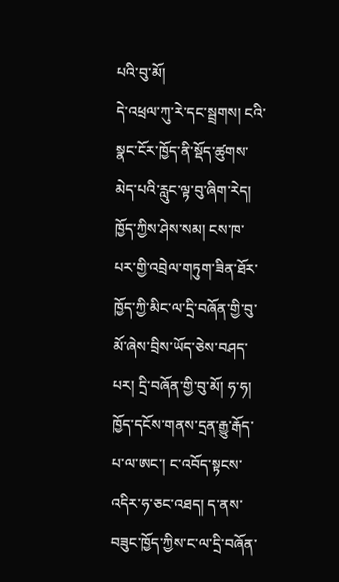པའི་བུ་མོ།
དེ་འཕྲལ་ཀུ་རེ་དང་སྦྲགས། ངའི་སྣང་ངོར་ཁྱོད་ནི་སྡོད་ཚུགས་མེད་པའི་རླུང་ལྟ་བུ་ཞིག་རེད། ཁྱོད་ཀྱིས་ཤེས་སམ། ངས་ཁ་པར་གྱི་འབྲེལ་གཏུག་ཟིན་ཐོར་ཁྱོད་ཀྱི་མིང་ལ་དྲི་བཞོན་གྱི་བུ་མོ་ཞེས་བྲིས་ཡོད་ཅེས་བཤད་པར། དྲི་བཞོན་གྱི་བུ་མོ། ཧ་ཧ། ཁྱོད་དངོས་གནས་དྲན་རྒྱུ་རྒོད་པ་ལ་ཨང་། ང་འབོད་སྟངས་འདིར་ཧ་ཅང་འཐད། ད་ནས་བཟུང་ཁྱོད་ཀྱིས་ང་ལ་དྲི་བཞོན་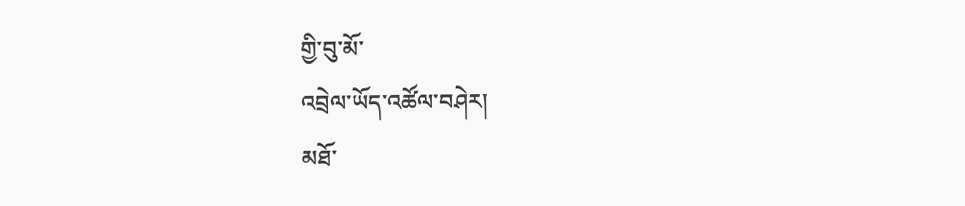གྱི་བུ་མོ་
འབྲེལ་ཡོད་འཚོལ་བཤེར།
མཐོ་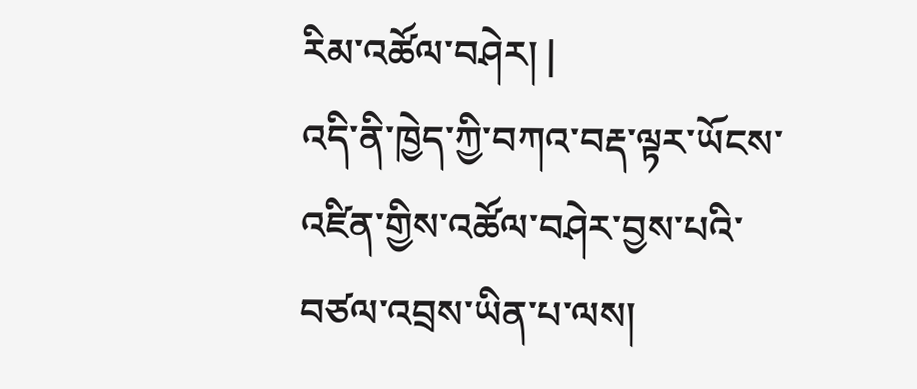རིམ་འཚོལ་བཤེར། |
འདི་ནི་ཁྱེད་ཀྱི་བཀའ་བརྡ་ལྟར་ཡོངས་འཛིན་གྱིས་འཚོལ་བཤེར་བྱས་པའི་བཙལ་འབྲས་ཡིན་པ་ལས།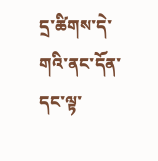དྲ་ཚིགས་དེ་གའི་ནང་དོན་དང་ལྟ་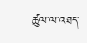ཚུལ་ལ་འཐད་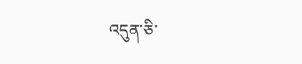འདུན་ཅི་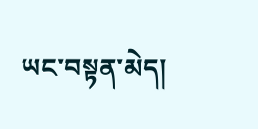ཡང་བསྟན་མེད།